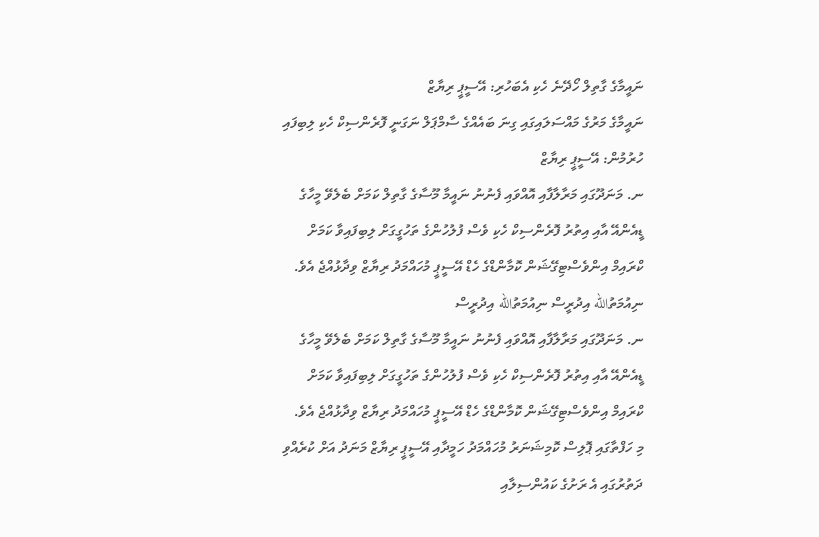ނައީމާގެ ގާތިލް ހޯދޭނެ ހެކި އެބަހުރި: އޭސީޕީ ރިޔާޒް
ނައީމާގެ މަރުގެ މައްސަލައިގައި ގިނަ ބައެއްގެ ސާމްޕަލް ނަގަނީ ފޮރެންސިކް ހެކި ލިބިފައި ހުރުމުން: އޭސީޕީ ރިޔާޒް
ނ. މަނަދޫގައި މަރާލާފާއި އޮއްވައި ފެނުނު ނައީމާ މޫސާގެ ގާތިލް ކަމަށް ބެލެވޭ މީހާގެ ޑީއެންއޭ އާއި އިތުރު ފޮރެންސިކް ހެކި ވެސް ފުލުހުންގެ ތަހުގީގަށް ލިބިފައިވާ ކަމަށް ކްރައިމް އިންވެސްޓިގޭޝަން ކޮމާންޑްގެ ހެޑް އޭސީޕީ މުހައްމަދު ރިޔާޒް ވިދާޅުއްޖެ އެވެ.
ނިއުމަތުالله އިދުރީސް ނިއުމަތުالله އިދުރީސް
ނ. މަނަދޫގައި މަރާލާފާއި އޮއްވައި ފެނުނު ނައީމާ މޫސާގެ ގާތިލް ކަމަށް ބެލެވޭ މީހާގެ ޑީއެންއޭ އާއި އިތުރު ފޮރެންސިކް ހެކި ވެސް ފުލުހުންގެ ތަހުގީގަށް ލިބިފައިވާ ކަމަށް ކްރައިމް އިންވެސްޓިގޭޝަން ކޮމާންޑްގެ ހެޑް އޭސީޕީ މުހައްމަދު ރިޔާޒް ވިދާޅުއްޖެ އެވެ.
މި ހަފްތާގައި ޕޮލިސް ކޮމިޝަނަރު މުހައްމަދު ހަމީދާއި އޭސީޕީ ރިޔާޒް މަނަދު އަށް ކުރެއްވި ދަތުރުގައި އެ ރަށުގެ ކައުންސިލާއި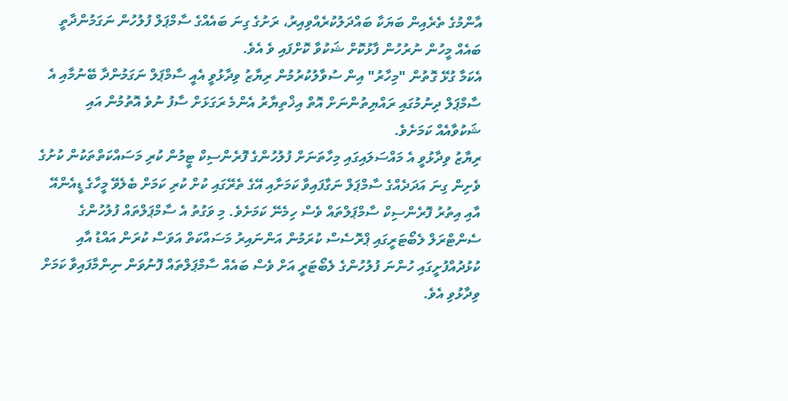އާންމުގެ ތެރެއިން ބަޔަކާ ބައްދަލުކުރެއްވިއިރު، ރަށުގެ ގިނަ ބައެއްގެ ސާމްޕަލް ފުލުހުން ނަގަމުންދާތީ ބައެއް މީހުން ނުރުހުން ފާޅުކޮށް ޝަކުވާ ކޮށްފައި ވެ އެވެ.
އެކަމާ ގުޅޭ ގޮތުން "މިހާރު" އިން ސުވާލުކުރުމުން ރިޔާޒު ވިދާޅުވީ އެއީ ސާމްޕަލް ނަގަމުންދާ ބޭނުމާއި އެ ސާމްޕަލް ދިނުމުގައި ރައްޔިތުންނަށް އޮތް އިޚްތިޔާރު އެންމެ ރަގަޅަށް ސާފު ނުވެ އޮތުމުން އައި ޝަކުވާއެއް ކަމަށެވެ.
ރިޔާޒު ވިދާޅުވީ އެ މައްސަލައިގައި މިހާތަނަށް ފުލުހުންގެ ފޮރެންސިކް ޓީމުން ކުރި މަސައްކަތްތަކުން ކުށުގެ ވެށިން ގިނަ އަދަދެއްގެ ސާމްޕަލް ނަގާފައިވާ ކަމަށާއި އޭގެ ތެރޭގައި ކުށް ކުރި ކަމަށް ބެލެވޭ މީހާގެ ޑީއެންއޭ އާއި އިތުރު ފޮރެންސިކް ސާމްޕަލްތައް ވެސް ހިމެނޭ ކަމަށެވެ. މި ވަގުތު އެ ސާމްޕަލްތައް ފުލުހުންގެ ސެންޓްރަލް ލެބޯޓަރީގައި ޕްރޮސެސް ކުރަމުން އަންނައިރު މަސައްކަތް އަވަސް ކުރަން އައްޑު އާއި ކުޅުދުއްފުށީގައި ހުންނަ ފުލުހުންގެ ލެބޯޓަރީ އަށް ވެސް ބައެއް ސާމްޕަލްތައް ފޮނުވަން ނިންމާފައިވާ ކަމަށް ވިދާޅުވި އެވެ.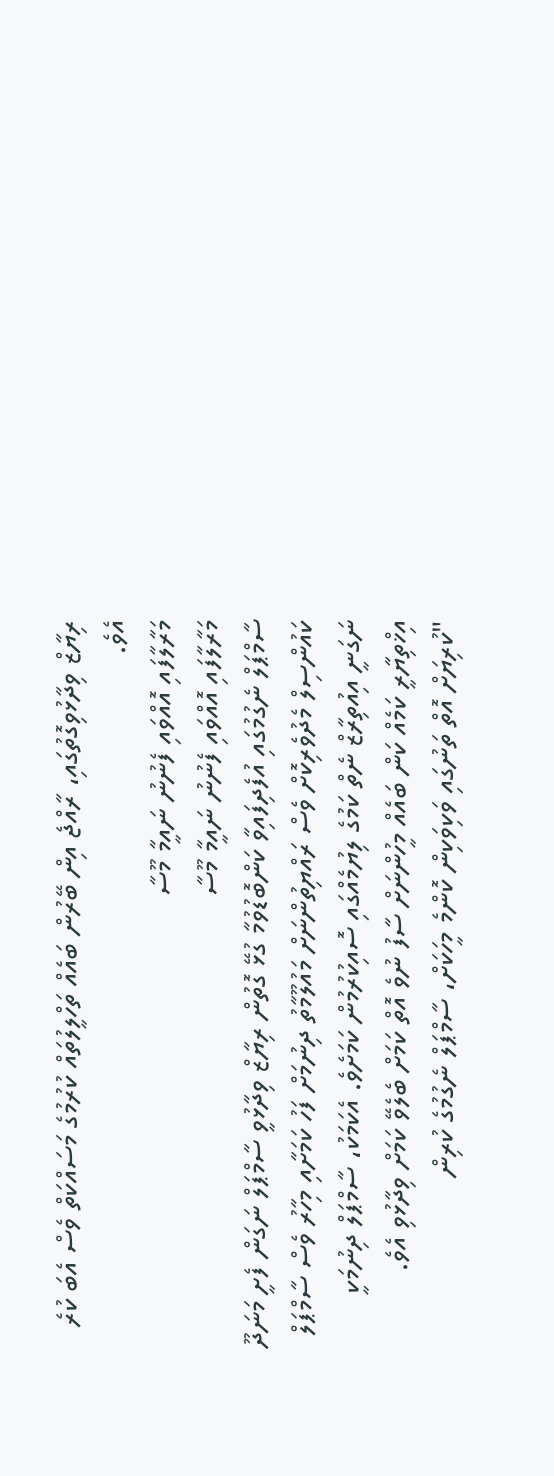ރިޔާޒް ވިދާޅުވިގޮތުގައި، ރާއްޖެ އިން ބޭރުން ބައެއް ތަހްލީލުތައް ކުރުމުގެ މަސައްކަތް ވެސް އެބަ ކުރެ އެވެ.
މަރާލާފައި އޮއްވައި ފެނުނު ނައީމާ މޫސާ
މަރާލާފައި އޮއްވައި ފެނުނު ނައީމާ މޫސާ
ސާމްޕަލް ނެގުމުގައި އުފެދިފައިވާ ކަންބޮޑުވުމާ ގުޅޭ ގޮތުން ރިޔާޒް ވިދާޅުވީ ސާމްޕަލް ނަގަން ފެށީ މަނަދޫ ކައުންސިލް މެދުވެރިކޮށް ވެސް ރައްޔިތުންނަށް މައުލޫމާތު ދިނުމަށް ފަހު ކަމަށާއި މިހާރު ވެސް ސާމްޕަލް ނަގަނީ އިއުތިރާޒް ނެތް ކަމުގެ ލިޔުމެއްގައި ސޮއިކުރުމުން ކަމަށެވެ. އެކަމަކު، ސާމްޕަލް ދިނުމަކީ އިޚްތިޔާރީ ކަމެއް ކަން ބައެއް މީހުންނަށް ސާފު ނުވެ އޮތް ކަމަށް ބެލެވޭ ކަމަށް ވިދާޅުވި އެވެ.
"ކުރިޔަށް އޮތް ތަނުގައި ވަކިވަކިން ކޮންމެ މީހަކަށް، ސާމްޕަލް ނެގުމުގެ ކުރިން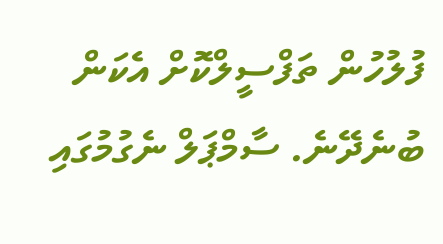ފުލުހުން ތަފްސީލްކޮށް އެކަން ބުނެދޭނެ. ސާމްޕަލް ނެގުމުގައި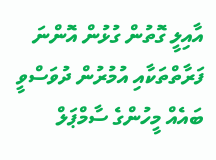އާއިލީ ގޮތުން ގުޅުން އޮންނަ ފަރާތްތަކާއި އުމުރުން ދުވަސްވީ ބައެއް މީހުންގެ ސާމްޕަލް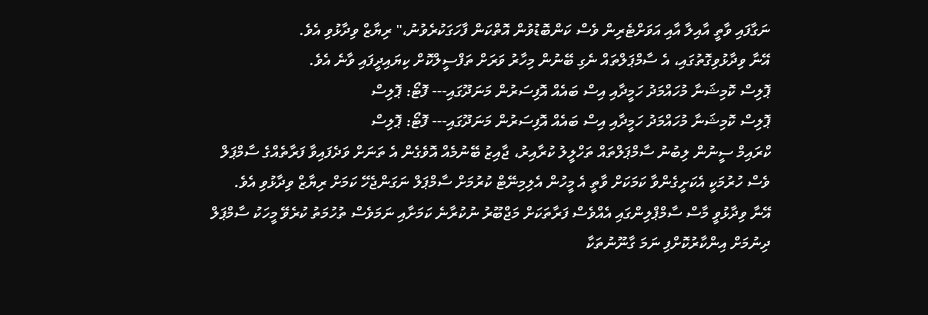ނަގާފައި ވާތީ އާއިލާ އާއި އަވަށްޓެރިން ވެސް ކަންބޮޑުވުން އޮތްކަން ފާހަގަކުރެވުނު،" ރިޔާޒް ވިދާޅުވި އެވެ.
އޭނާ ވިދާޅުވިގޮތުގައި، އެ ސާމްޕަލްތައް ނެގި ބޭނުން މިހާރު ވަރަށް ތަފްސީލްކޮށް ކިޔައިދީފައި ވާނެ އެވެ.
ޕޮލިސް ކޮމިޝަނާ މުހައްމަދު ހަމީދާއި އިސް ބައެއް އޮފިސަރުން މަނަދޫގައި--- ފޮޓޯ: ޕޮލިސް
ޕޮލިސް ކޮމިޝަނާ މުހައްމަދު ހަމީދާއި އިސް ބައެއް އޮފިސަރުން މަނަދޫގައި--- ފޮޓޯ: ޕޮލިސް
ކްރައިމް ސީނުން ލިބުނު ސާމްޕަލްތައް ތަހްލީލު ކުރާއިރު، ޖާއިޒު ބޭނުމެއް އޮވެގެން އެ ތަނަށް ވަދެފައިވާ ފަރާތެއްގެ ސާމްޕަލް ވެސް ހުރުމަކީ އެކަށީގެންވާ ކަމަކަށް ވާތީ އެ މީހުން އެލިމިނޭޓް ކުރުމަށް ސާމްޕަލް ނަގަންޖެހޭ ކަމަށް ރިޔާޒް ވިދާޅުވި އެވެ.
އޭނާ ވިދާޅުވީ މާސް ސާމްޕްލިންގައި އެއްވެސް ފަރާތަކަށް މަޖްބޫރު ނުކުރާނެ ކަމަށާއި ނަމަވެސް ތުހުމަތު ކުރެވޭ މީހަކު ސާމްޕަލް ދިނުމަށް އިންކާރުކޮށްފި ނަމަ ގާނޫނުތަކާ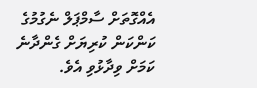އެއްގޮތަށް ސާމްޕަލް ނެގުމުގެ ކަންކަން ކުރިޔަށް ގެންދާނެ ކަމަށް ވިދާޅުވި އެވެ.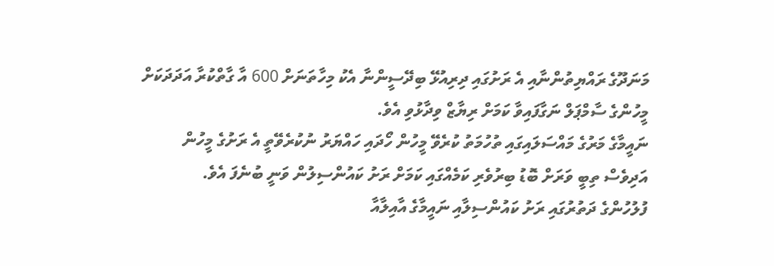މަނަދޫގެ ރައްޔިތުންނާއި އެ ރަށުގައި ދިރިއުޅޭ ބިދޭސީންނާ އެކު މިހާތަނަށް 600 އާ ގާތްކުރާ އަދަދަކަށް މީހުންގެ ސާމްޕަލް ނަގާފައިވާ ކަމަށް ރިޔާޒް ވިދާޅުވި އެވެ.
ނައީމާގެ މަރުގެ މައްސަލައިގައި ތުހުމަތު ކުރެވޭ މީހުން ހޯދައި ހައްޔަރު ނުކުރެވޭތީ އެ ރަށުގެ މީހުން އަދިވެސް ތިބީ ވަރަށް ބޮޑު ބިރުވެރި ކަމެއްގައި ކަމަށް ރަށު ކައުންސިލުން ވަނީ ބުނެފަ އެވެ.
ފުލުހުންގެ ދަތުރުގައި ރަށު ކައުންސިލާއި ނައީމާގެ އާއިލާއާ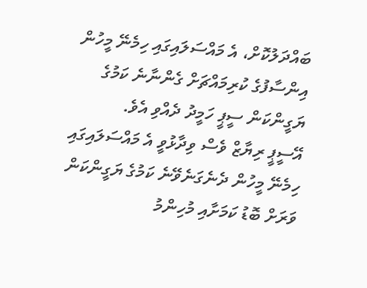ބައްދަލުކޮށް، އެ މައްސަލައިގައި ހިމެނޭ މީހުން އިންސާފުގެ ކުރިމައްޗަށް ގެންނާނެ ކަމުގެ ޔަގީންކަން ސީޕީ ހަމީދު ދެއްވި އެވެ.
އޭސީޕީ ރިޔާޒް ވެސް ވިދާޅުވީ އެ މައްސަލައިގައި ހިމެނޭ މީހުން ދެނެގަނެވޭނެ ކަމުގެ ޔަގީންކަން ވަރަށް ބޮޑު ކަމަށާއި މުހިންމު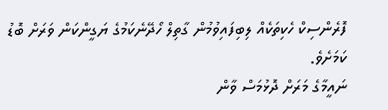ފޮރެންސިކް ހެކިތަކެއް ލިބިފައިވުމުން ގާތިލް ހޯދޭނެކަމުގެ ޔަގީންކަން ވަރަށް ބޮޑު ކަމަށެވެ.
ނައީމާގެ މަރަށް ދޮޅުމަސް ވާން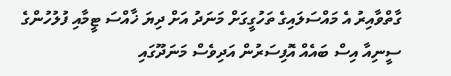ގާތްވާއިރު އެ މައްސަލައިގެ ތަހުގީގަށް މަނަދު އަށް ދިޔަ ޚާއްސަ ޓީމާއި ފުލުހުންގެ ސީނިއާ އިސް ބައެއް އޮފިސަރުން އަދިވެސް މަނަދޫގައި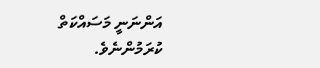އަންނަނީ މަސައްކަތް ކުރަމުންނެވެ.